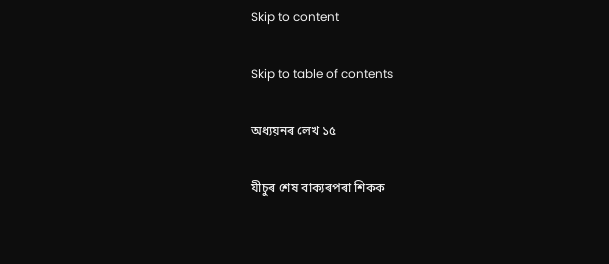Skip to content

Skip to table of contents

অধ্যয়নৰ লেখ ১৫

যীচুৰ শেষ বাক্যৰপৰা শিকক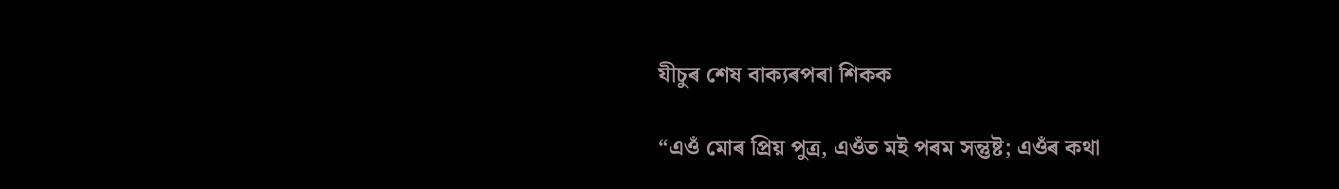যীচুৰ শেষ বাক্যৰপৰা শিকক

“এওঁ মোৰ প্ৰিয় পুত্ৰ, এওঁত মই পৰম সন্তুষ্ট; এওঁৰ কথা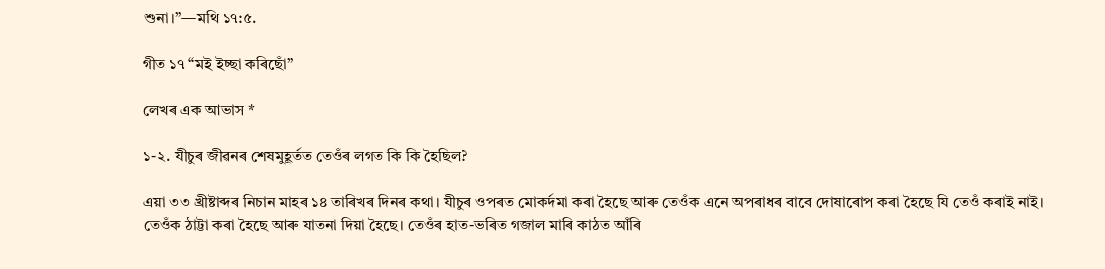শুনা।”—মথি ১৭:৫.

গীত ১৭ “মই ইচ্ছা কৰিছোঁ”

লেখৰ এক আভাস *

১-২. যীচুৰ জীৱনৰ শেষমুহূৰ্তত তেওঁৰ লগত কি কি হৈছিল?

এয়া ৩৩ খ্ৰীষ্টাব্দৰ নিচান মাহৰ ১৪ তাৰিখৰ দিনৰ কথা। যীচুৰ ওপৰত মোকৰ্দমা কৰা হৈছে আৰু তেওঁক এনে অপৰাধৰ বাবে দোষাৰোপ কৰা হৈছে যি তেওঁ কৰাই নাই। তেওঁক ঠাট্টা কৰা হৈছে আৰু যাতনা দিয়া হৈছে। তেওঁৰ হাত-ভৰিত গজাল মাৰি কাঠত আঁৰি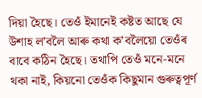দিয়া হৈছে। তেওঁ ইমানেই কষ্টত আছে যে উশাহ লʼবলৈ আৰু কথা কʼবলৈয়ো তেওঁৰ বাবে কঠিন হৈছে। তথাপি তেওঁ মনে-মনে থকা নাই, কিয়নো তেওঁক কিছুমান গুৰুত্বপূৰ্ণ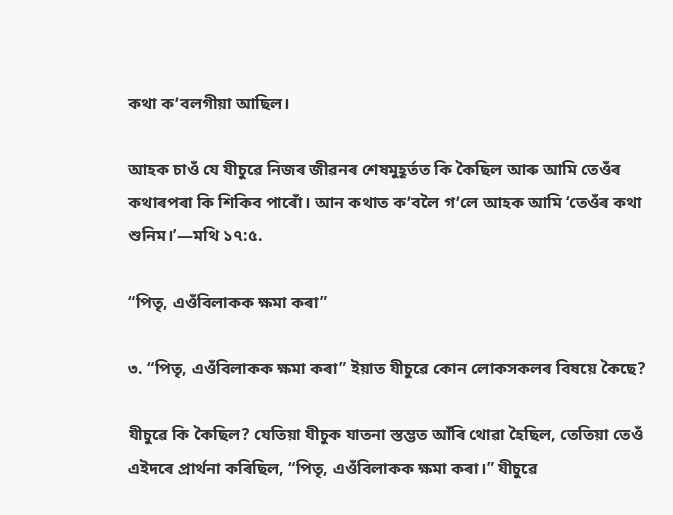কথা কʼবলগীয়া আছিল।

আহক চাওঁ যে যীচুৱে নিজৰ জীৱনৰ শেষমুহূৰ্তত কি কৈছিল আৰু আমি তেওঁৰ কথাৰপৰা কি শিকিব পাৰোঁ। আন কথাত কʼবলৈ গʼলে আহক আমি ‘তেওঁৰ কথা শুনিম।’—মথি ১৭:৫.

“পিতৃ, এওঁবিলাকক ক্ষমা কৰা”

৩. “পিতৃ, এওঁবিলাকক ক্ষমা কৰা” ইয়াত যীচুৱে কোন লোকসকলৰ বিষয়ে কৈছে?

যীচুৱে কি কৈছিল? যেতিয়া যীচুক যাতনা স্তম্ভত আঁৰি থোৱা হৈছিল, তেতিয়া তেওঁ এইদৰে প্ৰাৰ্থনা কৰিছিল, “পিতৃ, এওঁবিলাকক ক্ষমা কৰা।” যীচুৱে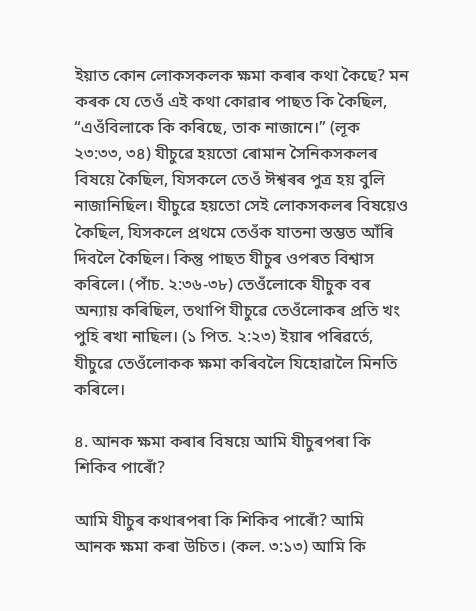ইয়াত কোন লোকসকলক ক্ষমা কৰাৰ কথা কৈছে? মন কৰক যে তেওঁ এই কথা কোৱাৰ পাছত কি কৈছিল, “এওঁবিলাকে কি কৰিছে, তাক নাজানে।” (লূক ২৩:৩৩, ৩৪) যীচুৱে হয়তো ৰোমান সৈনিকসকলৰ বিষয়ে কৈছিল, যিসকলে তেওঁ ঈশ্বৰৰ পুত্ৰ হয় বুলি নাজানিছিল। যীচুৱে হয়তো সেই লোকসকলৰ বিষয়েও কৈছিল, যিসকলে প্ৰথমে তেওঁক যাতনা স্তম্ভত আঁৰি দিবলৈ কৈছিল। কিন্তু পাছত যীচুৰ ওপৰত বিশ্বাস কৰিলে। (পাঁচ. ২:৩৬-৩৮) তেওঁলোকে যীচুক বৰ অন্যায় কৰিছিল, তথাপি যীচুৱে তেওঁলোকৰ প্ৰতি খং পুহি ৰখা নাছিল। (১ পিত. ২:২৩) ইয়াৰ পৰিৱৰ্তে, যীচুৱে তেওঁলোকক ক্ষমা কৰিবলৈ যিহোৱালৈ মিনতি কৰিলে।

৪. আনক ক্ষমা কৰাৰ বিষয়ে আমি যীচুৰপৰা কি শিকিব পাৰোঁ?

আমি যীচুৰ কথাৰপৰা কি শিকিব পাৰোঁ? আমি আনক ক্ষমা কৰা উচিত। (কল. ৩:১৩) আমি কি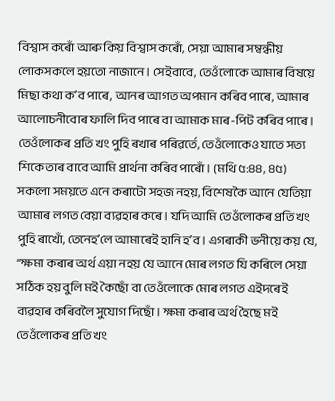বিশ্বাস কৰোঁ আৰু কিয় বিশ্বাস কৰোঁ, সেয়া আমাৰ সম্বন্ধীয় লোকসকলে হয়তো নাজানে। সেইবাবে, তেওঁলোকে আমাৰ বিষয়ে মিছা কথা কʼব পাৰে, আনৰ আগত অপমান কৰিব পাৰে, আমাৰ আলোচনীবোৰ ফালি দিব পাৰে বা আমাক মাৰ-পিট কৰিব পাৰে। তেওঁলোকৰ প্ৰতি খং পুহি ৰখাৰ পৰিৱৰ্তে, তেওঁলোকেও যাতে সত্য শিকে তাৰ বাবে আমি প্ৰাৰ্থনা কৰিব পাৰোঁ। (মথি ৫:৪৪, ৪৫) সকলো সময়তে এনে কৰাটো সহজ নহয়, বিশেষকৈ আনে যেতিয়া আমাৰ লগত বেয়া ব্যৱহাৰ কৰে। যদি আমি তেওঁলোকৰ প্ৰতি খং পুহি ৰাখোঁ, তেনেহʼলে আমাৰেই হানি হʼব। এগৰাকী ভনীয়ে কয় যে, “ক্ষমা কৰাৰ অৰ্থ এয়া নহয় যে আনে মোৰ লগত যি কৰিলে সেয়া সঠিক হয় বুলি মই কৈছোঁ বা তেওঁলোকে মোৰ লগত এইদৰেই ব্যৱহাৰ কৰিবলৈ সুযোগ দিছোঁ। ক্ষমা কৰাৰ অৰ্থ হৈছে মই তেওঁলোকৰ প্ৰতি খং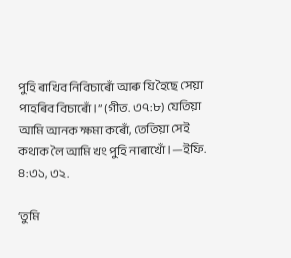পুহি ৰাখিব নিবিচাৰোঁ আৰু যি হৈছে সেয়া পাহৰিব বিচাৰোঁ।” (গীত. ৩৭:৮) যেতিয়া আমি আনক ক্ষমা কৰোঁ, তেতিয়া সেই কথাক লৈ আমি খং পুহি নাৰাখোঁ।—ইফি. ৪:৩১, ৩২.

‘তুমি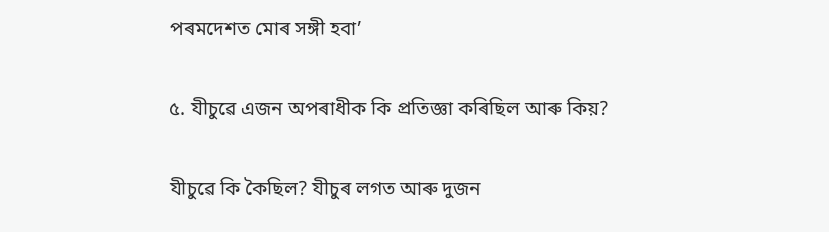পৰমদেশত মোৰ সঙ্গী হবা’

৫. যীচুৱে এজন অপৰাধীক কি প্ৰতিজ্ঞা কৰিছিল আৰু কিয়?

যীচুৱে কি কৈছিল? যীচুৰ লগত আৰু দুজন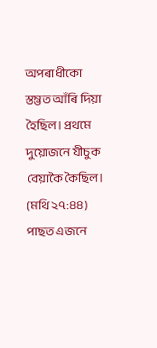অপৰাধীকো স্তম্ভত আঁৰি দিয়া হৈছিল। প্ৰথমে দুয়োজনে যীচুক বেয়াকৈ কৈছিল। (মথি ২৭:৪৪) পাছত এজনে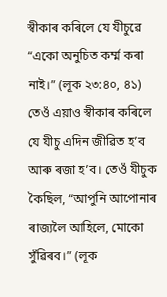স্বীকাৰ কৰিলে যে যীচুৱে “একো অনুচিত কৰ্ম্ম কৰা নাই।” (লূক ২৩:৪০, ৪১) তেওঁ এয়াও স্বীকাৰ কৰিলে যে যীচু এদিন জীৱিত হʼব আৰু ৰজা হʼব। তেওঁ যীচুক কৈছিল, “আপুনি আপোনাৰ ৰাজ্যলৈ আহিলে, মোকো সুঁৱিৰব।” (লূক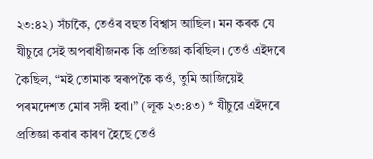২৩:৪২) সঁচাকৈ, তেওঁৰ বহুত বিশ্বাস আছিল। মন কৰক যে যীচুৱে সেই অপৰাধীজনক কি প্ৰতিজ্ঞা কৰিছিল। তেওঁ এইদৰে কৈছিল, “মই তোমাক স্বৰূপকৈ কওঁ, তুমি আজিয়েই পৰমদেশত মোৰ সঙ্গী হবা।” (লূক ২৩:৪৩) * যীচুৱে এইদৰে প্ৰতিজ্ঞা কৰাৰ কাৰণ হৈছে তেওঁ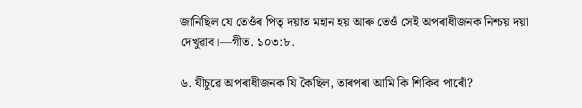জানিছিল যে তেওঁৰ পিতৃ দয়াত মহান হয় আৰু তেওঁ সেই অপৰাধীজনক নিশ্চয় দয়া দেখুৱাব।—গীত. ১০৩:৮.

৬. যীচুৱে অপৰাধীজনক যি কৈছিল, তাৰপৰা আমি কি শিকিব পাৰোঁ?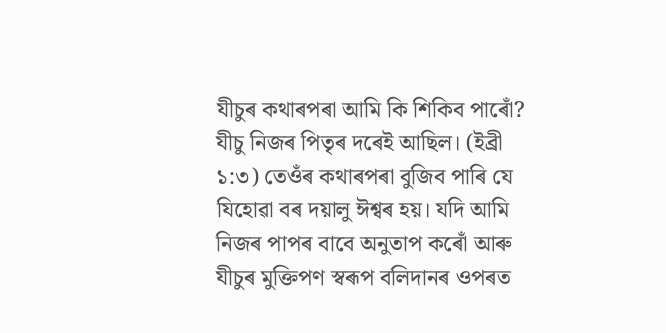যীচুৰ কথাৰপৰা আমি কি শিকিব পাৰোঁ? যীচু নিজৰ পিতৃৰ দৰেই আছিল। (ইব্ৰী ১:৩) তেওঁৰ কথাৰপৰা বুজিব পাৰি যে যিহোৱা বৰ দয়ালু ঈশ্বৰ হয়। যদি আমি নিজৰ পাপৰ বাবে অনুতাপ কৰোঁ আৰু যীচুৰ মুক্তিপণ স্বৰূপ বলিদানৰ ওপৰত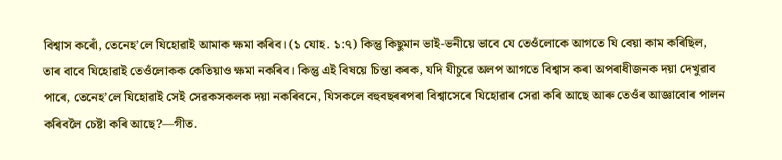বিশ্বাস কৰোঁ, তেনেহʼলে যিহোৱাই আমাক ক্ষমা কৰিব। (১ যোহ. ১:৭) কিন্তু কিছুমান ভাই-ভনীয়ে ভাবে যে তেওঁলোকে আগতে যি বেয়া কাম কৰিছিল, তাৰ বাবে যিহোৱাই তেওঁলোকক কেতিয়াও ক্ষমা নকৰিব। কিন্তু এই বিষয়ে চিন্তা কৰক, যদি যীচুৱে অলপ আগতে বিশ্বাস কৰা অপৰাধীজনক দয়া দেখুৱাব পাৰে, তেনেহʼলে যিহোৱাই সেই সেৱকসকলক দয়া নকৰিবনে, যিসকলে বহুবছৰৰপৰা বিশ্বাসেৰে যিহোৱাৰ সেৱা কৰি আছে আৰু তেওঁৰ আজ্ঞাবোৰ পালন কৰিবলৈ চেষ্টা কৰি আছে?—গীত.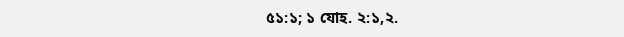৫১:১; ১ যোহ. ২:১,২.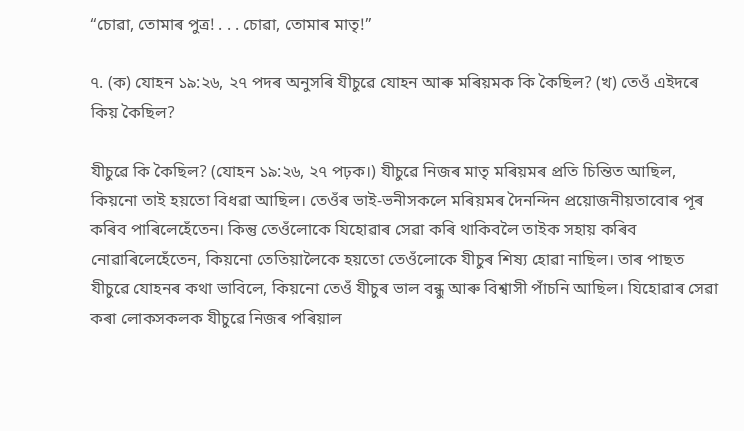“চোৱা, তোমাৰ পুত্ৰ! . . . চোৱা, তোমাৰ মাতৃ!”

৭. (ক) যোহন ১৯:২৬, ২৭ পদৰ অনুসৰি যীচুৱে যোহন আৰু মৰিয়মক কি কৈছিল? (খ) তেওঁ এইদৰে কিয় কৈছিল?

যীচুৱে কি কৈছিল? (যোহন ১৯:২৬, ২৭ পঢ়ক।) যীচুৱে নিজৰ মাতৃ মৰিয়মৰ প্ৰতি চিন্তিত আছিল, কিয়নো তাই হয়তো বিধৱা আছিল। তেওঁৰ ভাই-ভনীসকলে মৰিয়মৰ দৈনন্দিন প্ৰয়োজনীয়তাবোৰ পূৰ কৰিব পাৰিলেহেঁতেন। কিন্তু তেওঁলোকে যিহোৱাৰ সেৱা কৰি থাকিবলৈ তাইক সহায় কৰিব নোৱাৰিলেহেঁতেন, কিয়নো তেতিয়ালৈকে হয়তো তেওঁলোকে যীচুৰ শিষ্য হোৱা নাছিল। তাৰ পাছত যীচুৱে যোহনৰ কথা ভাবিলে, কিয়নো তেওঁ যীচুৰ ভাল বন্ধু আৰু বিশ্বাসী পাঁচনি আছিল। যিহোৱাৰ সেৱা কৰা লোকসকলক যীচুৱে নিজৰ পৰিয়াল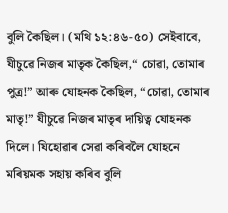বুলি কৈছিল। (মথি ১২:৪৬-৫০) সেইবাবে, যীচুৱে নিজৰ মাতৃক কৈছিল,“ চোৱা, তোমাৰ পুত্ৰ!” আৰু যোহনক কৈছিল, “চোৱা, তোমাৰ মাতৃ!” যীচুৱে নিজৰ মাতৃৰ দায়িত্ব যোহনক দিলে। যিহোৱাৰ সেৱা কৰিবলৈ যোহনে মৰিয়মক সহায় কৰিব বুলি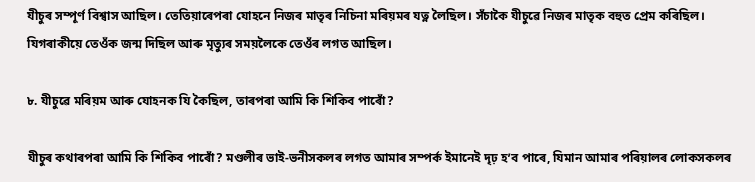যীচুৰ সম্পূৰ্ণ বিশ্বাস আছিল। তেতিয়াৰেপৰা যোহনে নিজৰ মাতৃৰ নিচিনা মৰিয়মৰ যত্ন লৈছিল। সঁচাকৈ যীচুৱে নিজৰ মাতৃক বহুত প্ৰেম কৰিছিল। যিগৰাকীয়ে তেওঁক জন্ম দিছিল আৰু মৃত্যুৰ সময়লৈকে তেওঁৰ লগত আছিল।

৮. যীচুৱে মৰিয়ম আৰু যোহনক যি কৈছিল, তাৰপৰা আমি কি শিকিব পাৰোঁ?

যীচুৰ কথাৰপৰা আমি কি শিকিব পাৰোঁ? মণ্ডলীৰ ভাই-ভনীসকলৰ লগত আমাৰ সম্পৰ্ক ইমানেই দৃঢ় হʼব পাৰে, যিমান আমাৰ পৰিয়ালৰ লোকসকলৰ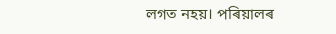লগত নহয়। পৰিয়ালৰ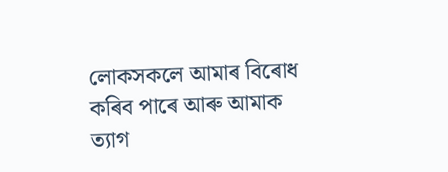লোকসকলে আমাৰ বিৰোধ কৰিব পাৰে আৰু আমাক ত্যাগ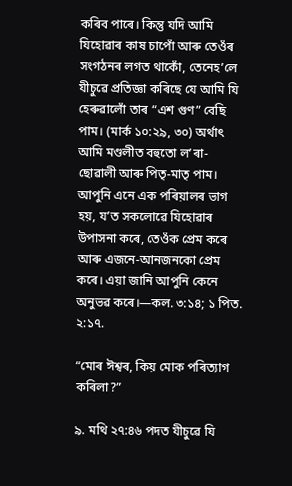কৰিব পাৰে। কিন্তু যদি আমি যিহোৱাৰ কাষ চাপোঁ আৰু তেওঁৰ সংগঠনৰ লগত থাকোঁ, তেনেহʼলে যীচুৱে প্ৰতিজ্ঞা কৰিছে যে আমি যি হেৰুৱালোঁ তাৰ “এশ গুণ” বেছি পাম। (মাৰ্ক ১০:২৯, ৩০) অৰ্থাৎ আমি মণ্ডলীত বহুতো লʼৰা-ছোৱালী আৰু পিতৃ-মাতৃ পাম। আপুনি এনে এক পৰিয়ালৰ ভাগ হয়, যʼত সকলোৱে যিহোৱাৰ উপাসনা কৰে, তেওঁক প্ৰেম কৰে আৰু এজনে-আনজনকো প্ৰেম কৰে। এয়া জানি আপুনি কেনে অনুভৱ কৰে।—কল. ৩:১৪; ১ পিত. ২:১৭.

“মোৰ ঈশ্বৰ, কিয় মোক পৰিত্যাগ কৰিলা?”

৯. মথি ২৭:৪৬ পদত যীচুৱে যি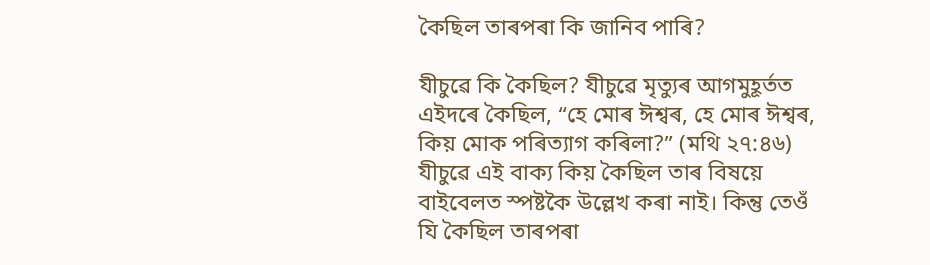কৈছিল তাৰপৰা কি জানিব পাৰি?

যীচুৱে কি কৈছিল? যীচুৱে মৃত্যুৰ আগমুহূৰ্তত এইদৰে কৈছিল, “হে মোৰ ঈশ্বৰ, হে মোৰ ঈশ্বৰ, কিয় মোক পৰিত্যাগ কৰিলা?” (মথি ২৭:৪৬) যীচুৱে এই বাক্য কিয় কৈছিল তাৰ বিষয়ে বাইবেলত স্পষ্টকৈ উল্লেখ কৰা নাই। কিন্তু তেওঁ যি কৈছিল তাৰপৰা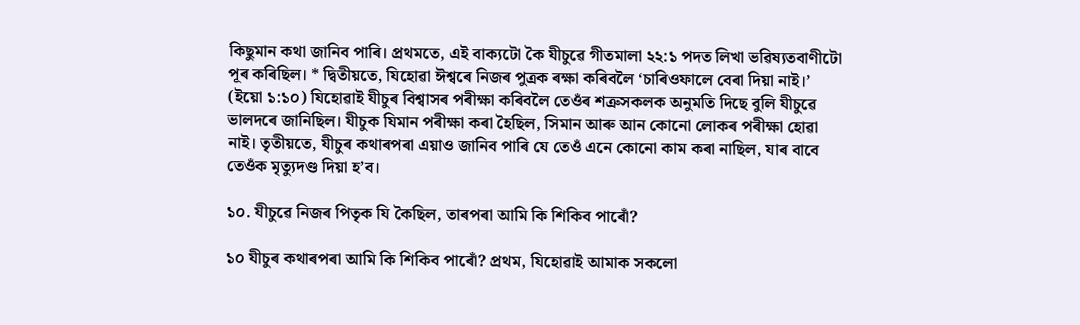কিছুমান কথা জানিব পাৰি। প্ৰথমতে, এই বাক্যটো কৈ যীচুৱে গীতমালা ২২:১ পদত লিখা ভৱিষ্যতবাণীটো পূৰ কৰিছিল। * দ্বিতীয়তে, যিহোৱা ঈশ্বৰে নিজৰ পুত্ৰক ৰক্ষা কৰিবলৈ ‘চাৰিওফালে বেৰা দিয়া নাই।’ (ইয়ো ১:১০) যিহোৱাই যীচুৰ বিশ্বাসৰ পৰীক্ষা কৰিবলৈ তেওঁৰ শত্ৰুসকলক অনুমতি দিছে বুলি যীচুৱে ভালদৰে জানিছিল। যীচুক যিমান পৰীক্ষা কৰা হৈছিল, সিমান আৰু আন কোনো লোকৰ পৰীক্ষা হোৱা নাই। তৃতীয়তে, যীচুৰ কথাৰপৰা এয়াও জানিব পাৰি যে তেওঁ এনে কোনো কাম কৰা নাছিল, যাৰ বাবে তেওঁক মৃত্যুদণ্ড দিয়া হʼব।

১০. যীচুৱে নিজৰ পিতৃক যি কৈছিল, তাৰপৰা আমি কি শিকিব পাৰোঁ?

১০ যীচুৰ কথাৰপৰা আমি কি শিকিব পাৰোঁ? প্ৰথম, যিহোৱাই আমাক সকলো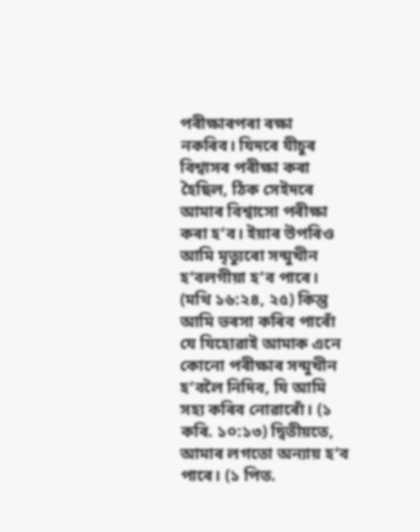পৰীক্ষাৰপৰা ৰক্ষা নকৰিব। যিদৰে যীচুৰ বিশ্বাসৰ পৰীক্ষা কৰা হৈছিল, ঠিক সেইদৰে আমাৰ বিশ্বাসো পৰীক্ষা কৰা হʼব। ইয়াৰ উপৰিও আমি মৃত্যুৰো সন্মুখীন হʼবলগীয়া হʼব পাৰে। (মথি ১৬:২৪, ২৫) কিন্তু আমি ভৰসা কৰিব পাৰোঁ যে যিহোৱাই আমাক এনে কোনো পৰীক্ষাৰ সন্মুখীন হʼবলৈ নিদিব, যি আমি সহ্য কৰিব নোৱাৰোঁ। (১ কৰি. ১০:১৩) দ্বিতীয়তে, আমাৰ লগতো অন্যায় হʼব পাৰে। (১ পিত.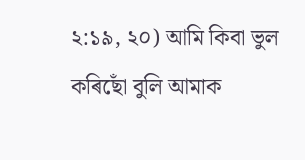২:১৯, ২০) আমি কিবা ভুল কৰিছোঁ বুলি আমাক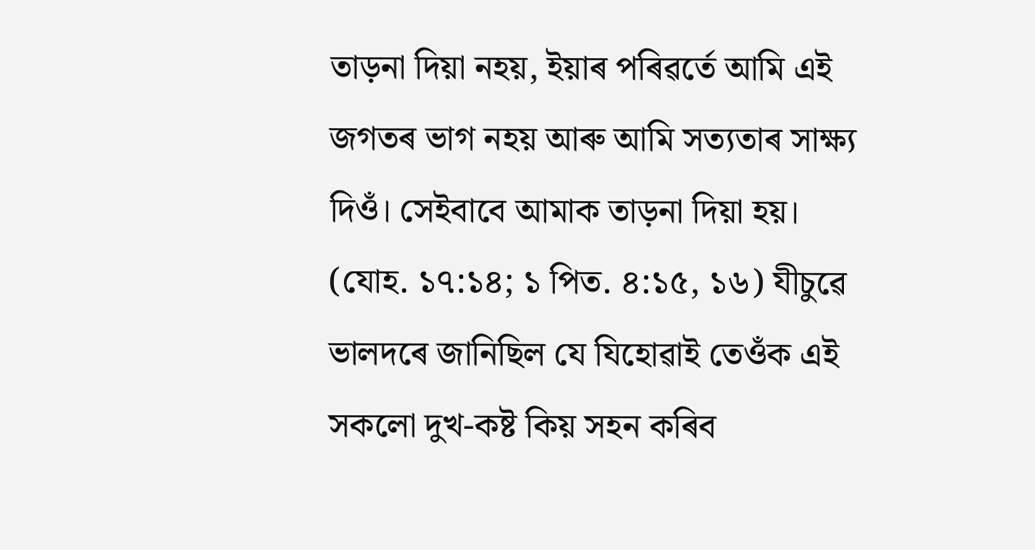তাড়না দিয়া নহয়, ইয়াৰ পৰিৱৰ্তে আমি এই জগতৰ ভাগ নহয় আৰু আমি সত্যতাৰ সাক্ষ্য দিওঁ। সেইবাবে আমাক তাড়না দিয়া হয়। (যোহ. ১৭:১৪; ১ পিত. ৪:১৫, ১৬) যীচুৱে ভালদৰে জানিছিল যে যিহোৱাই তেওঁক এই সকলো দুখ-কষ্ট কিয় সহন কৰিব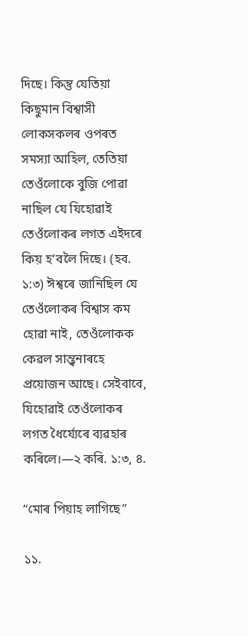দিছে। কিন্তু যেতিয়া কিছুমান বিশ্বাসী লোকসকলৰ ওপৰত সমস্যা আহিল, তেতিয়া তেওঁলোকে বুজি পোৱা নাছিল যে যিহোৱাই তেওঁলোকৰ লগত এইদৰে কিয় হʼবলৈ দিছে। (হব. ১:৩) ঈশ্বৰে জানিছিল যে তেওঁলোকৰ বিশ্বাস কম হোৱা নাই, তেওঁলোকক কেৱল সান্ত্বনাৰহে প্ৰয়োজন আছে। সেইবাবে, যিহোৱাই তেওঁলোকৰ লগত ধৈৰ্য্যেৰে ব্যৱহাৰ কৰিলে।—২ কৰি. ১:৩, ৪.

“মোৰ পিয়াহ লাগিছে”

১১.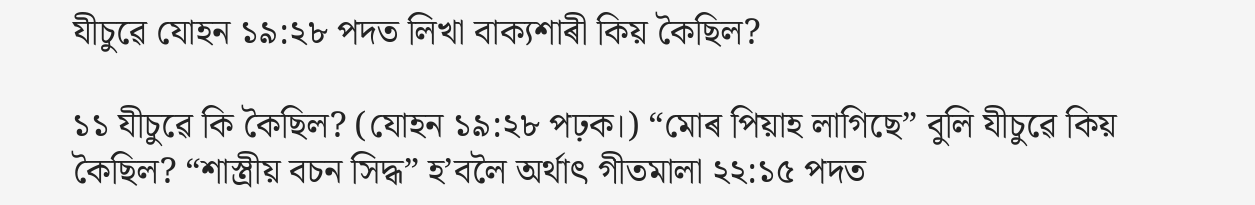যীচুৱে যোহন ১৯:২৮ পদত লিখা বাক্যশাৰী কিয় কৈছিল?

১১ যীচুৱে কি কৈছিল? (যোহন ১৯:২৮ পঢ়ক।) “মোৰ পিয়াহ লাগিছে” বুলি যীচুৱে কিয় কৈছিল? “শাস্ত্ৰীয় বচন সিদ্ধ” হʼবলৈ অৰ্থাৎ গীতমালা ২২:১৫ পদত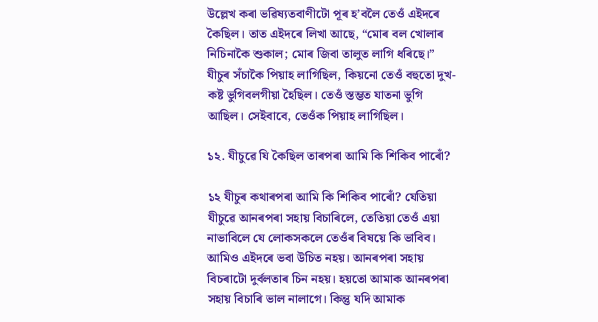উল্লেখ কৰা ভৱিষ্যতবাণীটো পূৰ হʼবলৈ তেওঁ এইদৰে কৈছিল। তাত এইদৰে লিখা আছে, “মোৰ বল খোলাৰ নিচিনাকৈ শুকাল; মোৰ জিবা তালুত লাগি ধৰিছে।” যীচুৰ সঁচাকৈ পিয়াহ লাগিছিল, কিয়নো তেওঁ বহুতো দুখ-কষ্ট ভুগিবলগীয়া হৈছিল। তেওঁ স্তম্ভত যাতনা ভুগি আছিল। সেইবাবে, তেওঁক পিয়াহ লাগিছিল।

১২. যীচুৱে যি কৈছিল তাৰপৰা আমি কি শিকিব পাৰোঁ?

১২ যীচুৰ কথাৰপৰা আমি কি শিকিব পাৰোঁ? যেতিয়া যীচুৱে আনৰপৰা সহায় বিচাৰিলে, তেতিয়া তেওঁ এয়া নাভাবিলে যে লোকসকলে তেওঁৰ বিষয়ে কি ভাবিব। আমিও এইদৰে ভবা উচিত নহয়। আনৰপৰা সহায় বিচৰাটো দুৰ্বলতাৰ চিন নহয়। হয়তো আমাক আনৰপৰা সহায় বিচাৰি ভাল নালাগে। কিন্তু যদি আমাক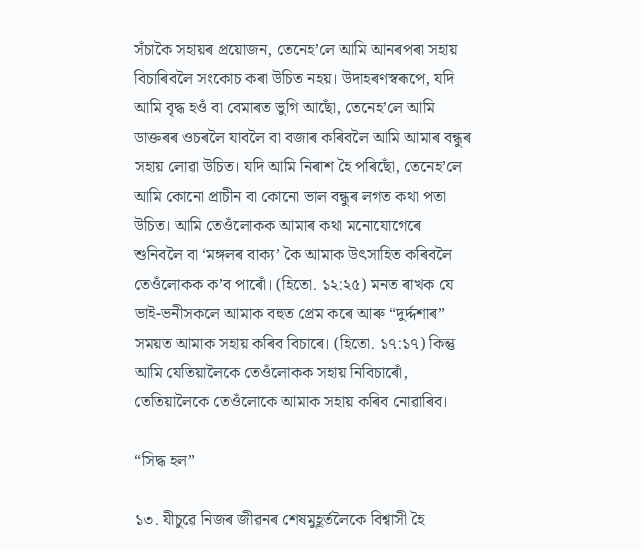সঁচাকৈ সহায়ৰ প্ৰয়োজন, তেনেহʼলে আমি আনৰপৰা সহায় বিচাৰিবলৈ সংকোচ কৰা উচিত নহয়। উদাহৰণস্বৰূপে, যদি আমি বৃদ্ধ হওঁ বা বেমাৰত ভুগি আছোঁ, তেনেহʼলে আমি ডাক্তৰৰ ওচৰলৈ যাবলৈ বা বজাৰ কৰিবলৈ আমি আমাৰ বন্ধুৰ সহায় লোৱা উচিত। যদি আমি নিৰাশ হৈ পৰিছোঁ, তেনেহʼলে আমি কোনো প্ৰাচীন বা কোনো ভাল বন্ধুৰ লগত কথা পতা উচিত। আমি তেওঁলোকক আমাৰ কথা মনোযোগেৰে শুনিবলৈ বা ‘মঙ্গলৰ বাক্য’ কৈ আমাক উৎসাহিত কৰিবলৈ তেওঁলোকক কʼব পাৰোঁ। (হিতো. ১২:২৫) মনত ৰাখক যে ভাই-ভনীসকলে আমাক বহুত প্ৰেম কৰে আৰু “দুৰ্দ্দশাৰ” সময়ত আমাক সহায় কৰিব বিচাৰে। (হিতো. ১৭:১৭) কিন্তু আমি যেতিয়ালৈকে তেওঁলোকক সহায় নিবিচাৰোঁ, তেতিয়ালৈকে তেওঁলোকে আমাক সহায় কৰিব নোৱাৰিব।

“সিদ্ধ হল”

১৩. যীচুৱে নিজৰ জীৱনৰ শেষমুহূৰ্তলৈকে বিশ্বাসী হৈ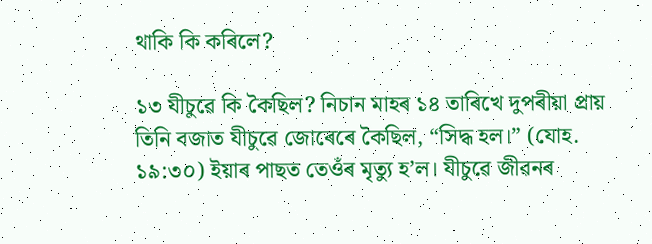থাকি কি কৰিলে?

১৩ যীচুৱে কি কৈছিল? নিচান মাহৰ ১৪ তাৰিখে দুপৰীয়া প্ৰায় তিনি বজাত যীচুৱে জোৰেৰে কৈছিল, “সিদ্ধ হল।” (যোহ. ১৯:৩০) ইয়াৰ পাছত তেওঁৰ মৃত্যু হʼল। যীচুৱে জীৱনৰ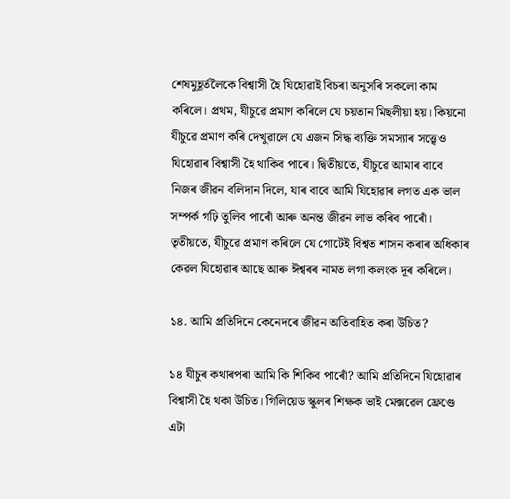শেষমুহূৰ্তলৈকে বিশ্বাসী হৈ যিহোৱাই বিচৰা অনুসৰি সকলো কাম কৰিলে। প্ৰথম, যীচুৱে প্ৰমাণ কৰিলে যে চয়তান মিছলীয়া হয়। কিয়নো যীচুৱে প্ৰমাণ কৰি দেখুৱালে যে এজন সিদ্ধ ব্যক্তি সমস্যাৰ সত্ত্বেও যিহোৱাৰ বিশ্বাসী হৈ থাকিব পাৰে। দ্বিতীয়তে, যীচুৱে আমাৰ বাবে নিজৰ জীৱন বলিদান দিলে, যাৰ বাবে আমি যিহোৱাৰ লগত এক ভাল সম্পৰ্ক গঢ়ি তুলিব পাৰোঁ আৰু অনন্ত জীৱন লাভ কৰিব পাৰোঁ। তৃতীয়তে, যীচুৱে প্ৰমাণ কৰিলে যে গোটেই বিশ্বত শাসন কৰাৰ অধিকাৰ কেৱল যিহোৱাৰ আছে আৰু ঈশ্বৰৰ নামত লগা কলংক দূৰ কৰিলে।

১৪. আমি প্ৰতিদিনে কেনেদৰে জীৱন অতিবাহিত কৰা উচিত?

১৪ যীচুৰ কথাৰপৰা আমি কি শিকিব পাৰোঁ? আমি প্ৰতিদিনে যিহোৱাৰ বিশ্বাসী হৈ থকা উচিত। গিলিয়েড স্কুলৰ শিক্ষক ভাই মেক্সৱেল ফ্ৰেণ্ডে এটা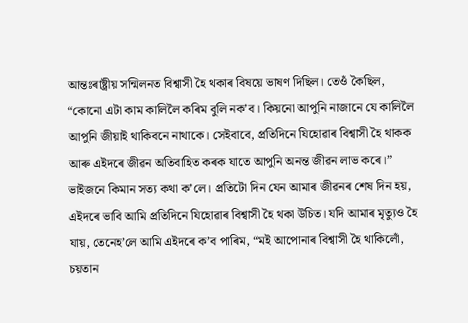আন্তঃৰাষ্ট্ৰীয় সন্মিলনত বিশ্বাসী হৈ থকাৰ বিষয়ে ভাষণ দিছিল। তেওঁ কৈছিল, “কোনো এটা কাম কালিলৈ কৰিম বুলি নকʼব। কিয়নো আপুনি নাজানে যে কালিলৈ আপুনি জীয়াই থাকিবনে নাথাকে। সেইবাবে, প্ৰতিদিনে যিহোৱাৰ বিশ্বাসী হৈ থাকক আৰু এইদৰে জীৱন অতিবাহিত কৰক যাতে আপুনি অনন্ত জীৱন লাভ কৰে।” ভাইজনে কিমান সত্য কথা কʼলে। প্ৰতিটো দিন যেন আমাৰ জীৱনৰ শেষ দিন হয়, এইদৰে ভাবি আমি প্ৰতিদিনে যিহোৱাৰ বিশ্বাসী হৈ থকা উচিত। যদি আমাৰ মৃত্যুও হৈ যায়, তেনেহʼলে আমি এইদৰে কʼব পাৰিম, “মই আপোনাৰ বিশ্বাসী হৈ থাকিলোঁ, চয়তান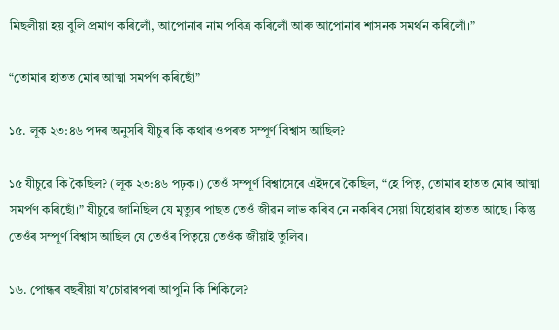মিছলীয়া হয় বুলি প্ৰমাণ কৰিলোঁ, আপোনাৰ নাম পবিত্ৰ কৰিলোঁ আৰু আপোনাৰ শাসনক সমৰ্থন কৰিলোঁ।”

“তোমাৰ হাতত মোৰ আত্মা সমৰ্পণ কৰিছোঁ”

১৫. লূক ২৩:৪৬ পদৰ অনুসৰি যীচুৰ কি কথাৰ ওপৰত সম্পূৰ্ণ বিশ্বাস আছিল?

১৫ যীচুৱে কি কৈছিল? (লূক ২৩:৪৬ পঢ়ক।) তেওঁ সম্পূৰ্ণ বিশ্বাসেৰে এইদৰে কৈছিল, “হে পিতৃ, তোমাৰ হাতত মোৰ আত্মা সমৰ্পণ কৰিছোঁ।” যীচুৱে জানিছিল যে মৃত্যুৰ পাছত তেওঁ জীৱন লাভ কৰিব নে নকৰিব সেয়া যিহোৱাৰ হাতত আছে। কিন্তু তেওঁৰ সম্পূৰ্ণ বিশ্বাস আছিল যে তেওঁৰ পিতৃয়ে তেওঁক জীয়াই তুলিব।

১৬. পোন্ধৰ বছৰীয়া যʼচোৱাৰপৰা আপুনি কি শিকিলে?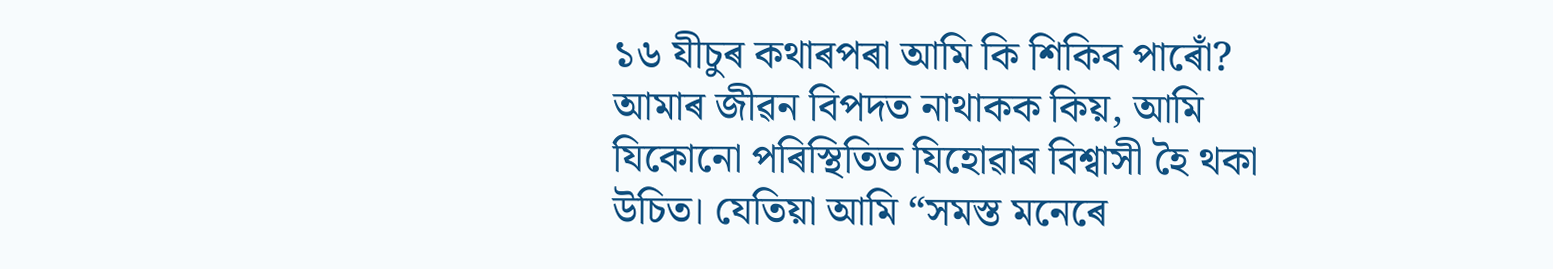১৬ যীচুৰ কথাৰপৰা আমি কি শিকিব পাৰোঁ? আমাৰ জীৱন বিপদত নাথাকক কিয়, আমি যিকোনো পৰিস্থিতিত যিহোৱাৰ বিশ্বাসী হৈ থকা উচিত। যেতিয়া আমি “সমস্ত মনেৰে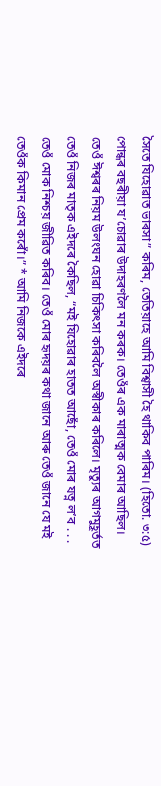সৈতে যিহোৱাত ভাৰসা” কৰিম, তেতিয়াহে আমি বিশ্বাসী হৈ থাকিব পাৰিম। (হিতো. ৩:৫) পোন্ধৰ বছৰীয়া যʼচোৱাৰ উদাহৰণলৈ মন কৰক। তেওঁৰ এক মাৰাত্মক বেমাৰ আছিল। তেওঁ ঈশ্বৰৰ নিয়ম উলংঘন হোৱা চিকিৎসা কৰিবলৈ অস্বীকাৰ কৰিলে। মৃত্যুৰ আগমুহূৰ্তত তেওঁ নিজৰ মাতৃক এইদৰে কৈছিল, “মই যিহোৱাৰ হাতত আছোঁ, তেওঁ মোৰ যত্ন লʼব . . . তেওঁ মোক নিশ্চয় জীৱিত কৰিব। তেওঁ মোৰ হৃদয়ৰ কথা জানে আৰু তেওঁ জানে যে মই তেওঁক কিমান প্ৰেম কৰোঁ।” * আমি নিজকে এইদৰে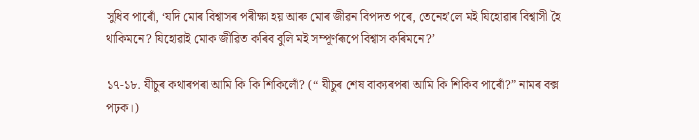সুধিব পাৰোঁ, ‘যদি মোৰ বিশ্বাসৰ পৰীক্ষা হয় আৰু মোৰ জীৱন বিপদত পৰে, তেনেহʼলে মই যিহোৱাৰ বিশ্বাসী হৈ থাকিমনে? যিহোৱাই মোক জীৱিত কৰিব বুলি মই সম্পূৰ্ণৰূপে বিশ্বাস কৰিমনে?’

১৭-১৮. যীচুৰ কথাৰপৰা আমি কি কি শিকিলোঁ? (“ যীচুৰ শেষ বাক্যৰপৰা আমি কি শিকিব পাৰোঁ?” নামৰ বক্স পঢ়ক।)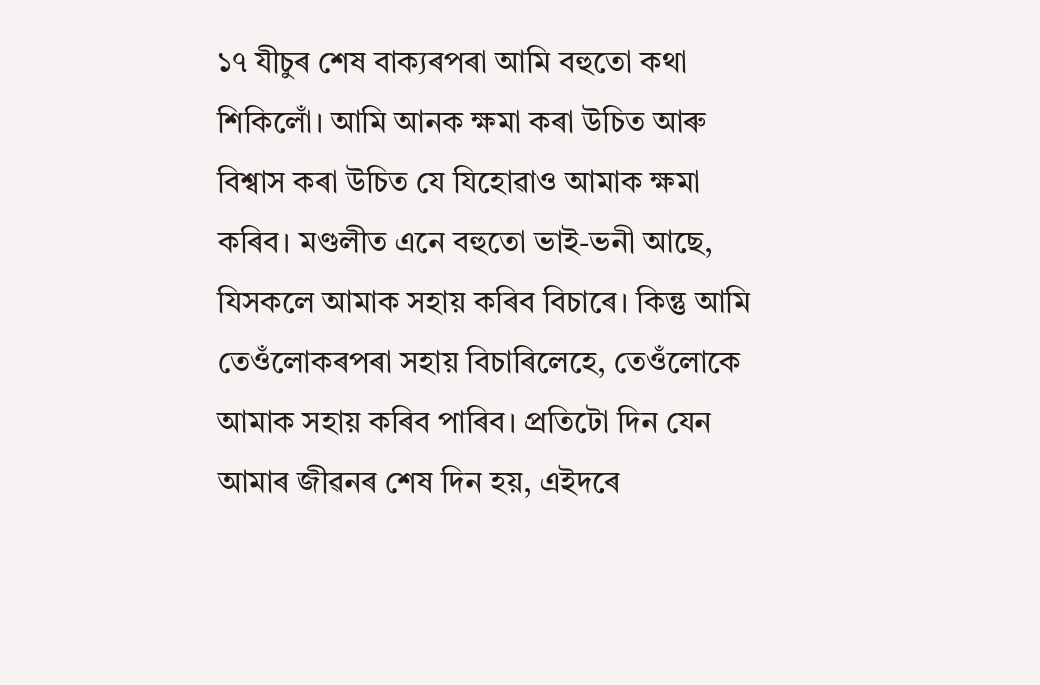১৭ যীচুৰ শেষ বাক্যৰপৰা আমি বহুতো কথা শিকিলোঁ। আমি আনক ক্ষমা কৰা উচিত আৰু বিশ্বাস কৰা উচিত যে যিহোৱাও আমাক ক্ষমা কৰিব। মণ্ডলীত এনে বহুতো ভাই-ভনী আছে, যিসকলে আমাক সহায় কৰিব বিচাৰে। কিন্তু আমি তেওঁলোকৰপৰা সহায় বিচাৰিলেহে, তেওঁলোকে আমাক সহায় কৰিব পাৰিব। প্ৰতিটো দিন যেন আমাৰ জীৱনৰ শেষ দিন হয়, এইদৰে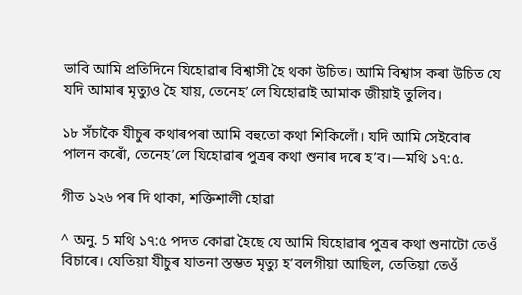ভাবি আমি প্ৰতিদিনে যিহোৱাৰ বিশ্বাসী হৈ থকা উচিত। আমি বিশ্বাস কৰা উচিত যে যদি আমাৰ মৃত্যুও হৈ যায়, তেনেহʼলে যিহোৱাই আমাক জীয়াই তুলিব।

১৮ সঁচাকৈ যীচুৰ কথাৰপৰা আমি বহুতো কথা শিকিলোঁ। যদি আমি সেইবোৰ পালন কৰোঁ, তেনেহʼলে যিহোৱাৰ পুত্ৰৰ কথা শুনাৰ দৰে হʼব।—মথি ১৭:৫.

গীত ১২৬ পৰ দি থাকা, শক্তিশালী হোৱা

^ অনু. 5 মথি ১৭:৫ পদত কোৱা হৈছে যে আমি যিহোৱাৰ পুত্ৰৰ কথা শুনাটো তেওঁ বিচাৰে। যেতিয়া যীচুৰ যাতনা স্তম্ভত মৃত্যু হʼবলগীয়া আছিল, তেতিয়া তেওঁ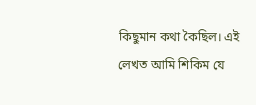কিছুমান কথা কৈছিল। এই লেখত আমি শিকিম যে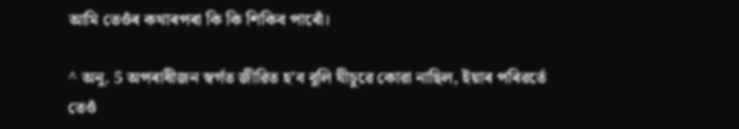আমি তেওঁৰ কথাৰপৰা কি কি শিকিব পাৰোঁ।

^ অনু. 5 অপৰাধীজন স্বৰ্গত জীৱিত হʼব বুলি যীচুৱে কোৱা নাছিল, ইয়াৰ পৰিৱৰ্তে তেওঁ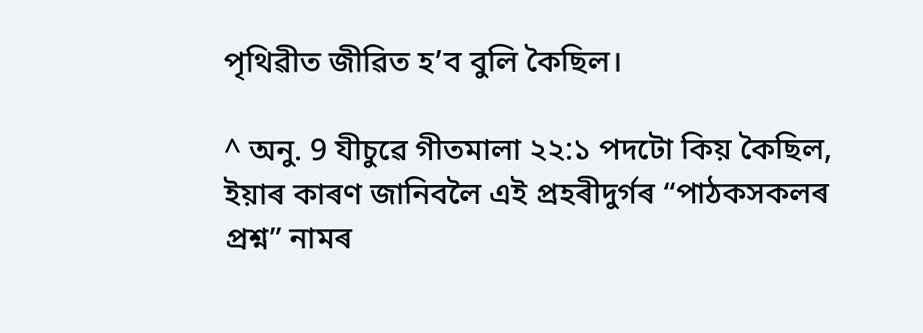পৃথিৱীত জীৱিত হʼব বুলি কৈছিল।

^ অনু. 9 যীচুৱে গীতমালা ২২:১ পদটো কিয় কৈছিল, ইয়াৰ কাৰণ জানিবলৈ এই প্ৰহৰীদুৰ্গৰ “পাঠকসকলৰ প্ৰশ্ন” নামৰ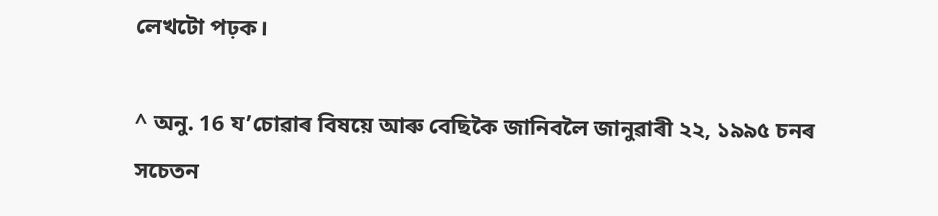লেখটো পঢ়ক।

^ অনু. 16 যʼচোৱাৰ বিষয়ে আৰু বেছিকৈ জানিবলৈ জানুৱাৰী ২২, ১৯৯৫ চনৰ সচেতন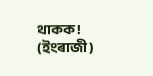থাকক! (ইংৰাজী)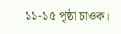১১-১৫ পৃষ্ঠা চাওক।